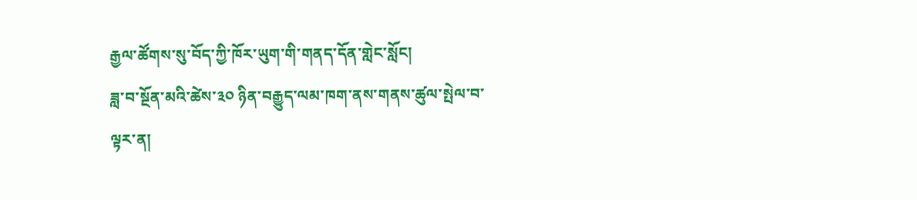རྒྱལ་ཚོགས་སུ་བོད་ཀྱི་ཁོར་ཡུག་གི་གནད་དོན་གླེང་སློང།
ཟླ་བ་སྔོན་མའི་ཚེས་༣༠ ཉིན་བརྒྱུད་ལམ་ཁག་ནས་གནས་ཚུལ་སྤེལ་བ་ལྟར་ན།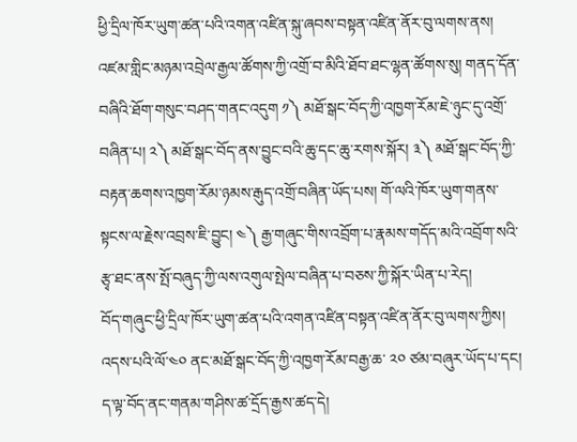ཕྱི་དྲིལ་ཁོར་ཡུག་ཚན་པའི་འགན་འཛིན་སྐུ་ཞབས་བསྟན་འཛིན་ནོར་བུ་ལགས་ནས། འཛམ་གླིང་མཉམ་འབྲེལ་རྒྱལ་ཚོགས་ཀྱི་འགྲོ་བ་མིའི་ཐོབ་ཐང་ལྷན་ཚོགས་སུ། གནད་དོན་བཞིའི་ཐོག་གསུང་བཤད་གནང་འདུག ༡༽ མཐོ་སྒང་བོད་ཀྱི་འཁྱག་རོམ་ཇེ་ཉུང་དུ་འགྲོ་བཞིན་པ། ༢༽ མཐོ་སྒང་བོད་ནས་བྱུང་བའི་ཆུ་དང་ཆུ་རགས་སྐོར། ༣༽ མཐོ་སྒང་བོད་ཀྱི་བརྟན་ཆགས་འཁྱག་རོམ་ཉམས་རྒུད་འགྲོ་བཞིན་ཡོད་པས། གོ་ལའི་ཁོར་ཡུག་གནས་སྟངས་ལ་རྗེས་འབྲས་ཇི་བྱུང། ༤༽ རྒྱ་གཞུང་གིས་འབྲོག་པ་རྣམས་གདོད་མའི་འབྲོག་སའི་རྩྭ་ཐང་ནས་སྤོ་བཞུད་ཀྱི་ལས་འགུལ་སྤེལ་བཞིན་པ་བཅས་ཀྱི་སྐོར་ཡིན་པ་རེད།
བོད་གཞུང་ཕྱི་དྲིལ་ཁོར་ཡུག་ཚན་པའི་འགན་འཛིན་བསྟན་འཛིན་ནོར་བུ་ལགས་ཀྱིས། འདས་པའི་ལོ་༤༠ ནང་མཐོ་སྒང་བོད་ཀྱི་འཁྱག་རོམ་བརྒྱ་ཆ་ ༢༠ ཙམ་བཞུར་ཡོད་པ་དང། ད་ལྟ་བོད་ནང་གནམ་གཤིས་ཚ་དྲོད་རྒྱས་ཚད་དེ།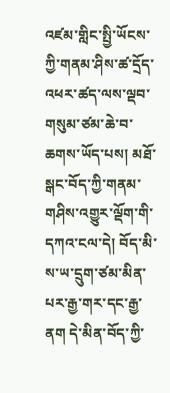འཛམ་གླིང་སྤྱི་ཡོངས་ཀྱི་གནམ་ཤིས་ཚ་དྲོད་འཕར་ཚད་ལས་ལྡབ་གསུམ་ཙམ་ཆེ་བ་ཆགས་ཡོད་པས། མཐོ་སྒང་བོད་ཀྱི་གནམ་གཤིས་འགྱུར་ལྡོག་གི་དཀའ་ངལ་དེ། བོད་མི་ས་ཡ་དྲུག་ཙམ་མིན་པར་རྒྱ་གར་དང་རྒྱ་ནག དེ་མིན་བོད་ཀྱི་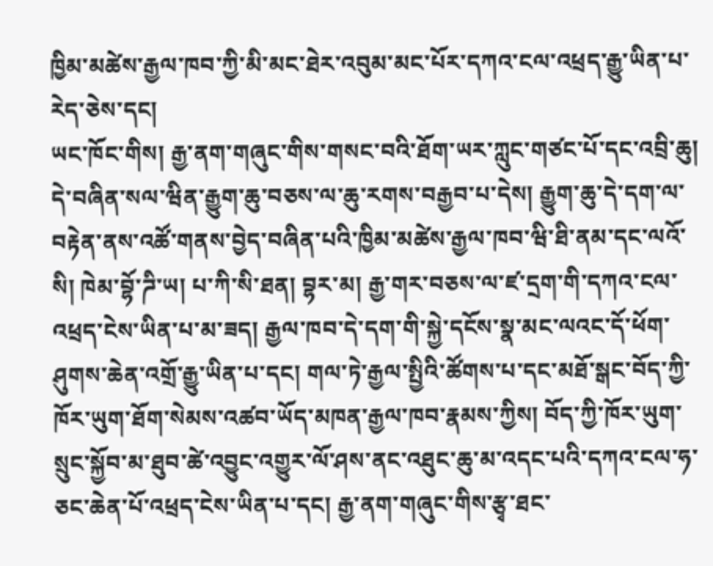ཁྱིམ་མཚེས་རྒྱལ་ཁབ་ཀྱི་མི་མང་ཐེར་འབུམ་མང་པོར་དཀའ་ངལ་འཕྲད་རྒྱུ་ཡིན་པ་རེད་ཅེས་དང།
ཡང་ཁོང་གིས། རྒྱ་ནག་གཞུང་གིས་གསང་བའི་ཐོག་ཡར་ཀླུང་གཙང་པོ་དང་འབྲི་ཆུ། དེ་བཞིན་སལ་ཝིན་རྒྱུག་ཆུ་བཅས་ལ་ཆུ་རགས་བརྒྱབ་པ་དེས། རྒྱུག་ཆུ་དེ་དག་ལ་བརྟེན་ནས་འཚོ་གནས་བྱེད་བཞིན་པའི་ཁྱིམ་མཚེས་རྒྱལ་ཁབ་ཝི་ཐི་ནམ་དང་ལའོ་སི། ཁེམ་བྷོ་ཌི་ཡ། པ་ཀི་སི་ཐན། བྷར་མ། རྒྱ་གར་བཅས་ལ་ཛ་དྲག་གི་དཀའ་ངལ་འཕྲད་ངེས་ཡིན་པ་མ་ཟད། རྒྱལ་ཁབ་དེ་དག་གི་སྐྱེ་དངོས་སྣ་མང་ལའང་དོ་ཕོག་ཤུགས་ཆེན་འགྲོ་རྒྱུ་ཡིན་པ་དང། གལ་ཏེ་རྒྱལ་སྤྱིའི་ཚོགས་པ་དང་མཐོ་སྒང་བོད་ཀྱི་ཁོར་ཡུག་ཐོག་སེམས་འཚབ་ཡོད་མཁན་རྒྱལ་ཁབ་རྣམས་ཀྱིས། བོད་ཀྱི་ཁོར་ཡུག་སྲུང་སྐྱོབ་མ་ཐུབ་ཚེ་འབྱུང་འགྱུར་ལོ་ཤས་ནང་འཐུང་ཆུ་མ་འདང་པའི་དཀའ་ངལ་ཧ་ཅང་ཆེན་པོ་འཕྲད་ངེས་ཡིན་པ་དང། རྒྱ་ནག་གཞུང་གིས་རྩྭ་ཐང་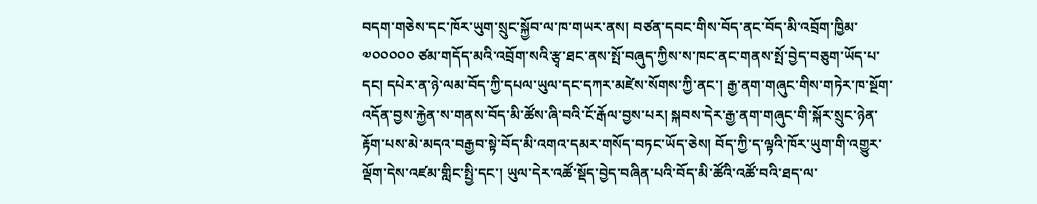བདག་གཅེས་དང་ཁོར་ཡུག་སྲུང་སྐྱོབ་ལ་ཁ་གཡར་ནས། བཙན་དབང་གིས་བོད་ནང་བོད་མི་འབྲོག་ཁྱིམ་༧༠༠༠༠༠ ཙམ་གདོད་མའི་འབྲོག་སའི་རྩྭ་ཐང་ནས་སྤོ་བཞུད་ཀྱིས་ས་ཁང་ནང་གནས་སྤོ་བྱེད་བཅུག་ཡོད་པ་དང། དཔེར་ན་ཉེ་ལམ་བོད་ཀྱི་དཔལ་ཡུལ་དང་དཀར་མཛེས་སོགས་ཀྱི་ནང་། རྒྱ་ནག་གཞུང་གིས་གཏེར་ཁ་སྔོག་འདོན་བྱས་རྐྱེན་ས་གནས་བོད་མི་ཚོས་ཞི་བའི་ངོ་རྒོལ་བྱས་པར། སྐབས་དེར་རྒྱ་ནག་གཞུང་གི་སྐོར་སྲུང་ཉེན་རྟོག་པས་མེ་མདའ་བརྒྱབ་སྟེ་བོད་མི་འགའ་དམར་གསོད་བཏང་ཡོད་ཅེས། བོད་ཀྱི་ད་ལྟའི་ཁོར་ཡུག་གི་འགྱུར་ལྡོག་དེས་འཛམ་གླིང་སྤྱི་དང་། ཡུལ་དེར་འཚོ་སྡོད་བྱེད་བཞིན་པའི་བོད་མི་ཚོའི་འཚོ་བའི་ཐད་ལ་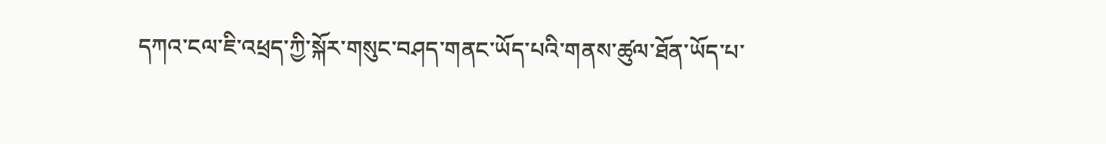དཀའ་ངལ་ཇི་འཕྲད་ཀྱི་སྐོར་གསུང་བཤད་གནང་ཡོད་པའི་གནས་ཚུལ་ཐོན་ཡོད་པ་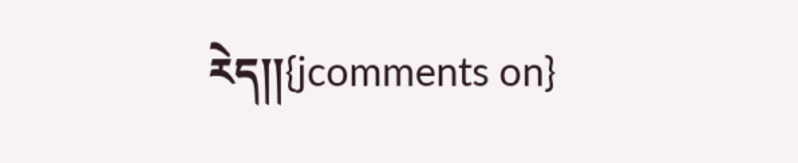རེད།།{jcomments on}